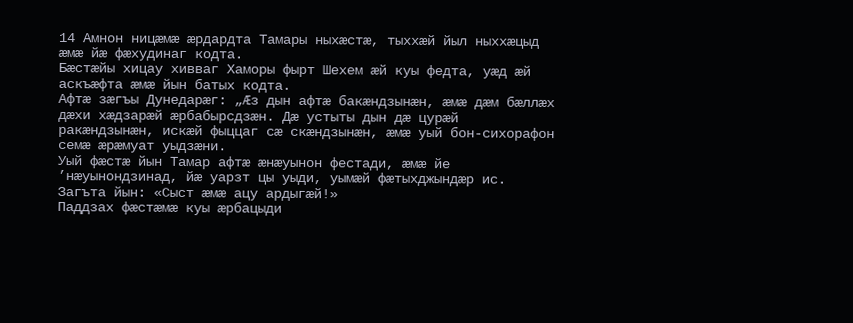14 Амнон ницӕмӕ ӕрдардта Тамары ныхӕстӕ, тыххӕй йыл ныххӕцыд ӕмӕ йӕ фӕхудинаг кодта.
Бӕстӕйы хицау хивваг Хаморы фырт Шехем ӕй куы федта, уӕд ӕй аскъӕфта ӕмӕ йын батых кодта.
Афтӕ зӕгъы Дунедарӕг: „Ӕз дын афтӕ бакӕндзынӕн, ӕмӕ дӕм бӕллӕх дӕхи хӕдзарӕй ӕрбабырсдзӕн. Дӕ устыты дын дӕ цурӕй ракӕндзынӕн, искӕй фыццаг сӕ скӕндзынӕн, ӕмӕ уый бон-сихорафон семӕ ӕрӕмуат уыдзӕни.
Уый фӕстӕ йын Тамар афтӕ ӕнӕуынон фестади, ӕмӕ йе ’нӕуынондзинад, йӕ уарзт цы уыди, уымӕй фӕтыхджындӕр ис. Загъта йын: «Сыст ӕмӕ ацу ардыгӕй!»
Паддзах фӕстӕмӕ куы ӕрбацыди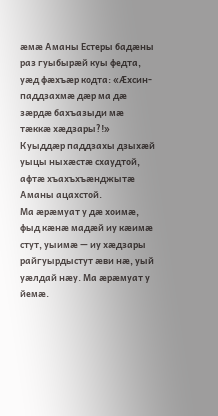ӕмӕ Аманы Естеры бадӕны раз гуыбырӕй куы федта, уӕд фӕхъӕр кодта: «Ӕхсин-паддзахмӕ дӕр ма дӕ зӕрдӕ бахъазыди мӕ тӕккӕ хӕдзары?!» Куыддӕр паддзахы дзыхӕй уыцы ныхӕстӕ схаудтой, афтӕ хъахъхъӕнджытӕ Аманы ацахстой.
Ма ӕрӕмуат у дӕ хоимӕ, фыд кӕнӕ мадӕй иу кӕимӕ стут, уыимӕ — иу хӕдзары райгуырдыстут ӕви нӕ, уый уӕлдай нӕу. Ма ӕрӕмуат у йемӕ.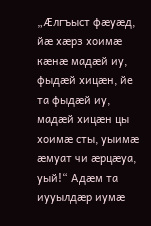„Ӕлгъыст фӕуӕд, йӕ хӕрз хоимӕ кӕнӕ мадӕй иу, фыдӕй хицӕн, йе та фыдӕй иу, мадӕй хицӕн цы хоимӕ сты, уыимӕ ӕмуат чи ӕрцӕуа, уый!“ Адӕм та иууылдӕр иумӕ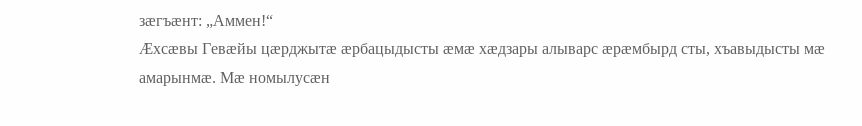зӕгъӕнт: „Аммен!“
Ӕхсӕвы Гевӕйы цӕрджытӕ ӕрбацыдысты ӕмӕ хӕдзары алыварс ӕрӕмбырд сты, хъавыдысты мӕ амарынмӕ. Мӕ номылусӕн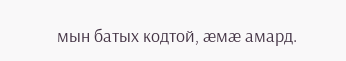мын батых кодтой, ӕмӕ амард.